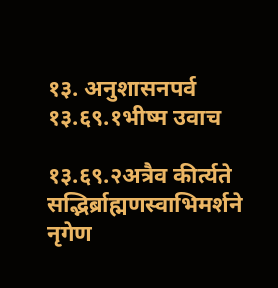१३. अनुशासनपर्व
१३.६९.१भीष्म उवाच

१३.६९.२अत्रैव कीर्त्यते सद्भिर्ब्राह्मणस्वाभिमर्शने
नृगेण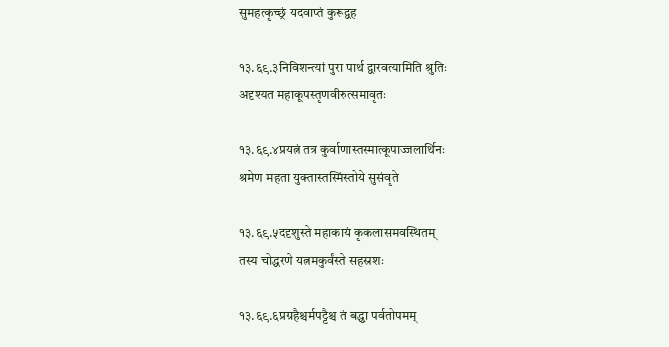सुमहत्कृच्छ्रं यदवाप्तं कुरूद्वह

१३.६९.३निविशन्त्यां पुरा पार्थ द्वारवत्यामिति श्रुतिः
अदृश्यत महाकूपस्तृणवीरुत्समावृतः

१३.६९.४प्रयत्नं तत्र कुर्वाणास्तस्मात्कूपाज्जलार्थिनः
श्रमेण महता युक्तास्तस्मिंस्तोये सुसंवृते

१३.६९.५ददृशुस्ते महाकायं कृकलासमवस्थितम्
तस्य चोद्धरणे यत्नमकुर्वंस्ते सहस्रशः

१३.६९.६प्रग्रहैश्चर्मपट्टैश्च तं बद्ध्वा पर्वतोपमम्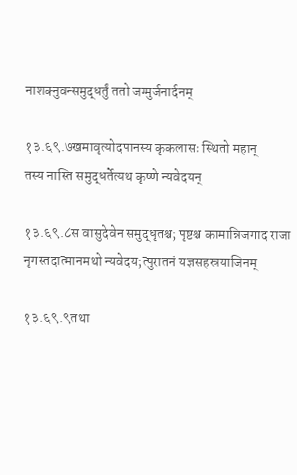नाशक्नुवन्समुद्धर्तुं ततो जग्मुर्जनार्दनम्

१३.६९.७खमावृत्योदपानस्य कृकलासः स्थितो महान्
तस्य नास्ति समुद्धर्तेत्यथ कृष्णे न्यवेदयन्

१३.६९.८स वासुदेवेन समुद्धृतश्च; पृष्टश्च कामान्निजगाद राजा
नृगस्तदात्मानमथो न्यवेदय;त्पुरातनं यज्ञसहस्रयाजिनम्

१३.६९.९तथा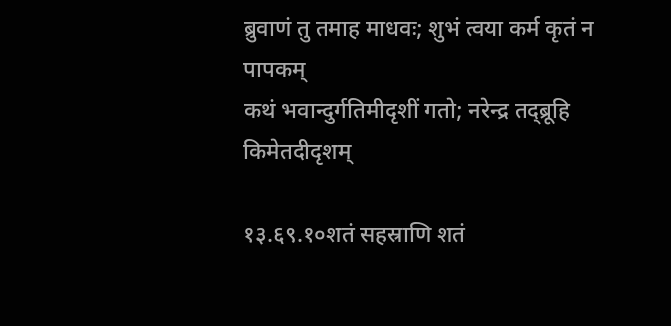ब्रुवाणं तु तमाह माधवः; शुभं त्वया कर्म कृतं न पापकम्
कथं भवान्दुर्गतिमीदृशीं गतो; नरेन्द्र तद्ब्रूहि किमेतदीदृशम्

१३.६९.१०शतं सहस्राणि शतं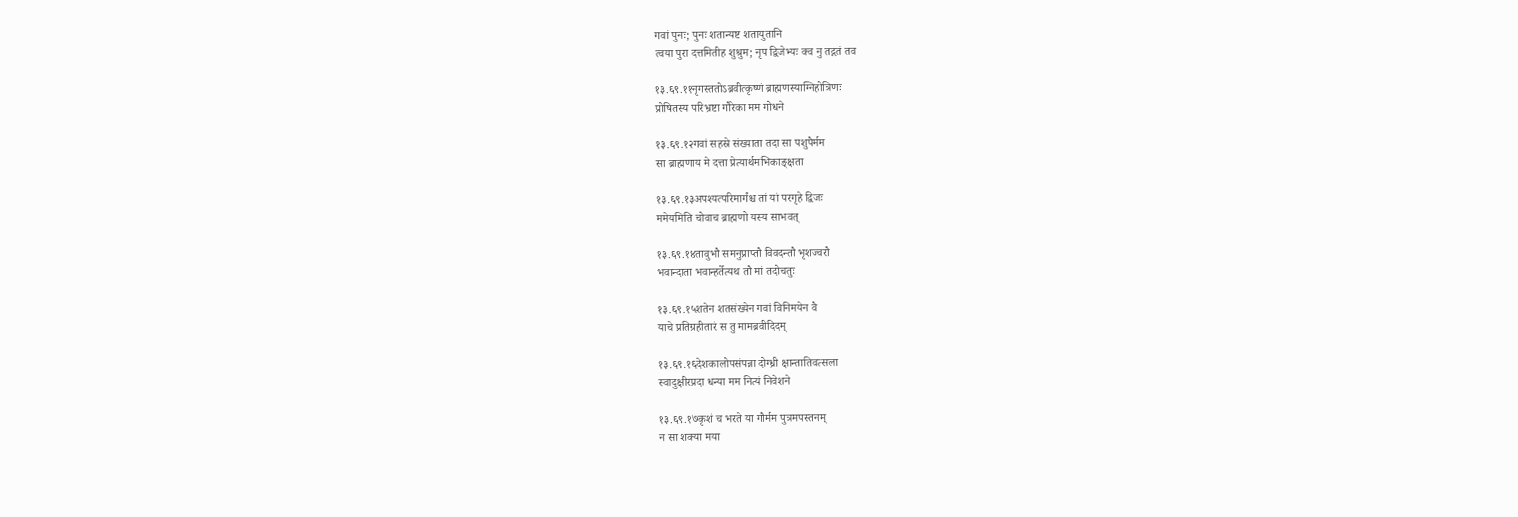गवां पुनः; पुनः शतान्यष्ट शतायुतानि
त्वया पुरा दत्तमितीह शुश्रुम; नृप द्विजेभ्यः क्व नु तद्गतं तव

१३.६९.११नृगस्ततोऽब्रवीत्कृष्णं ब्राह्मणस्याग्निहोत्रिणः
प्रोषितस्य परिभ्रष्टा गौरेका मम गोधने

१३.६९.१२गवां सहस्रे संख्याता तदा सा पशुपैर्मम
सा ब्राह्मणाय मे दत्ता प्रेत्यार्थमभिकाङ्क्षता

१३.६९.१३अपश्यत्परिमार्गंश्च तां यां परगृहे द्विजः
ममेयमिति चोवाच ब्राह्मणो यस्य साभवत्

१३.६९.१४तावुभौ समनुप्राप्तौ विवदन्तौ भृशज्वरौ
भवान्दाता भवान्हर्तेत्यथ तौ मां तदोचतुः

१३.६९.१५शतेन शतसंख्येन गवां विनिमयेन वै
याचे प्रतिग्रहीतारं स तु मामब्रवीदिदम्

१३.६९.१६देशकालोपसंपन्ना दोग्ध्री क्षान्तातिवत्सला
स्वादुक्षीरप्रदा धन्या मम नित्यं निवेशने

१३.६९.१७कृशं च भरते या गौर्मम पुत्रमपस्तनम्
न सा शक्या मया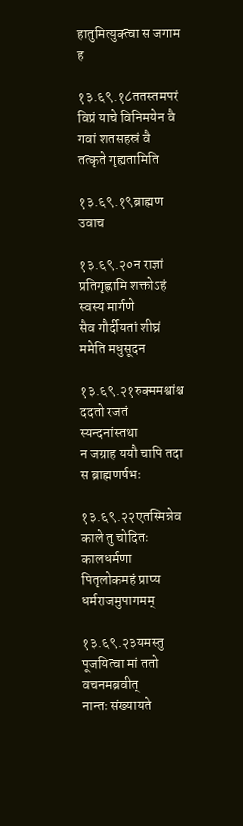हातुमित्युक्त्वा स जगाम ह

१३.६९.१८ततस्तमपरं विप्रं याचे विनिमयेन वै
गवां शतसहस्रं वै तत्कृते गृह्यतामिति

१३.६९.१९ब्राह्मण उवाच

१३.६९.२०न राज्ञां प्रतिगृह्णामि शक्तोऽहं स्वस्य मार्गणे
सैव गौर्दीयतां शीघ्रं ममेति मधुसूदन

१३.६९.२१रुक्ममश्वांश्च ददतो रजतं स्यन्दनांस्तथा
न जग्राह ययौ चापि तदा स ब्राह्मणर्षभः

१३.६९.२२एतस्मिन्नेव काले तु चोदितः कालधर्मणा
पितृलोकमहं प्राप्य धर्मराजमुपागमम्

१३.६९.२३यमस्तु पूजयित्वा मां ततो वचनमब्रवीत्
नान्तः संख्यायते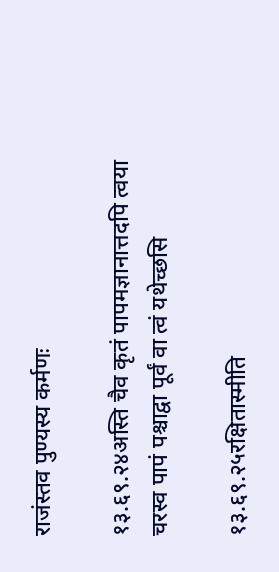राजंस्तव पुण्यस्य कर्मणः

१३.६९.२४अस्ति चैव कृतं पापमज्ञानात्तदपि त्वया
चरस्व पापं पश्चाद्वा पूर्वं वा त्वं यथेच्छसि

१३.६९.२५रक्षितास्मीति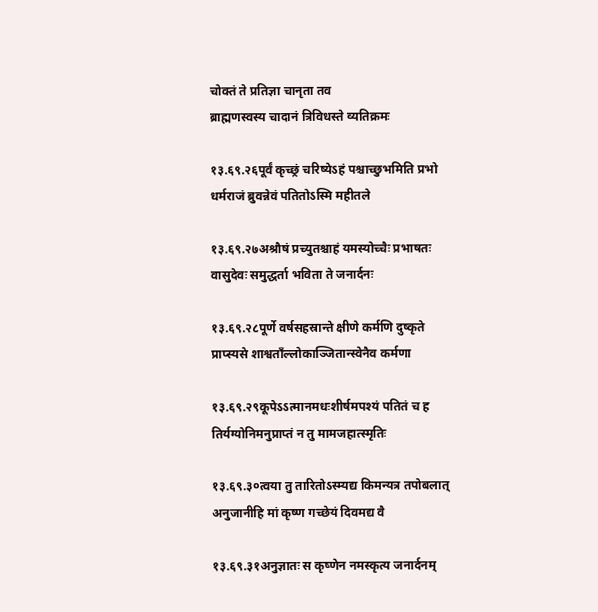चोक्तं ते प्रतिज्ञा चानृता तव
ब्राह्मणस्वस्य चादानं त्रिविधस्ते व्यतिक्रमः

१३.६९.२६पूर्वं कृच्छ्रं चरिष्येऽहं पश्चाच्छुभमिति प्रभो
धर्मराजं ब्रुवन्नेवं पतितोऽस्मि महीतले

१३.६९.२७अश्रौषं प्रच्युतश्चाहं यमस्योच्चैः प्रभाषतः
वासुदेवः समुद्धर्ता भविता ते जनार्दनः

१३.६९.२८पूर्णे वर्षसहस्रान्ते क्षीणे कर्मणि दुष्कृते
प्राप्स्यसे शाश्वताँल्लोकाञ्जितान्स्वेनैव कर्मणा

१३.६९.२९कूपेऽऽत्मानमधःशीर्षमपश्यं पतितं च ह
तिर्यग्योनिमनुप्राप्तं न तु मामजहात्स्मृतिः

१३.६९.३०त्वया तु तारितोऽस्म्यद्य किमन्यत्र तपोबलात्
अनुजानीहि मां कृष्ण गच्छेयं दिवमद्य वै

१३.६९.३१अनुज्ञातः स कृष्णेन नमस्कृत्य जनार्दनम्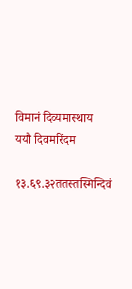विमानं दिव्यमास्थाय ययौ दिवमरिंदम

१३.६९.३२ततस्तस्मिन्दिवं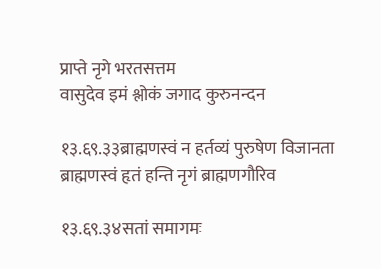प्राप्ते नृगे भरतसत्तम
वासुदेव इमं श्लोकं जगाद कुरुनन्दन

१३.६९.३३ब्राह्मणस्वं न हर्तव्यं पुरुषेण विजानता
ब्राह्मणस्वं हृतं हन्ति नृगं ब्राह्मणगौरिव

१३.६९.३४सतां समागमः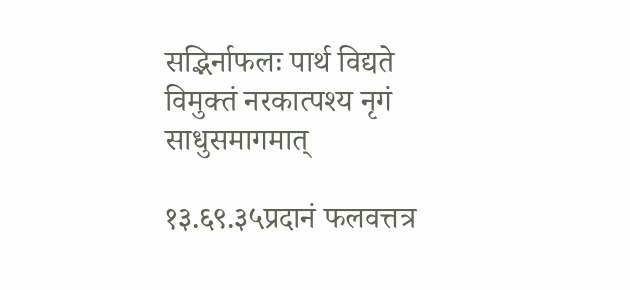सद्भिर्नाफलः पार्थ विद्यते
विमुक्तं नरकात्पश्य नृगं साधुसमागमात्

१३.६९.३५प्रदानं फलवत्तत्र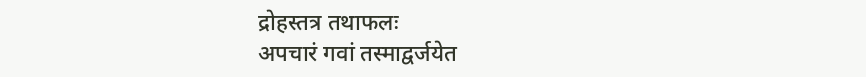द्रोहस्तत्र तथाफलः
अपचारं गवां तस्माद्वर्जयेत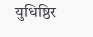युधिष्ठिर